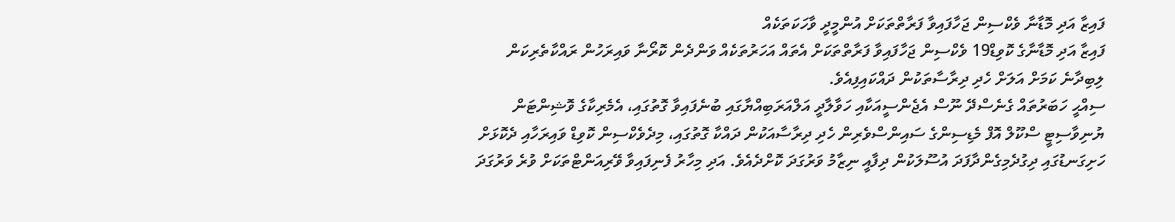ފައިޒާ އަދި މޮޑާނާ ވެކްސިން ޖަހާފައިވާ ފަރާތްތަކަށް އުންމީދީ ވާހަކަތަކެއް
ފައިޒާ އަދި މޮޑާނާގެ ކޮވިޑް19 ވެކްސިން ޖަހާފައިވާ ފަރާތްތަކަށް އެތައް އަހަރުތަކެއް ވަންދެން ކޮރޯނާ ވައިރަހުން ރައްކާތެރިކަން ލިބިދާނެ ކަމަށް އަލަށް ހެދި ދިރާސާތަކުން ދައްކައިފިއެވެ.
ސިއްޙީ ހަބަރުތައް ގެނެސްދޭ ނޫސް އެޖެންސީއަކާއި ހަވާލާދީ އަލްއަރަބިއްޔާގައި ބުނެފައިވާ ގޮތުގައި، އެމެރިކާގެ ވޮޝިންޓަން ޔުނިވާސިޓީ ސްކޫލް އޮފް މެޑިސިންގެ ސައިންސްވެރިން ހެދި ދިރާސާއަކުން ދައްކާ ގޮތުގައި، މިދެވެކްސިން ކޮވިޑް ވައިރަހާއި ދެކޮޅަށް ހަށިގަނޑުގައި ދިގުދެމިގެންދާފަދަ އުސޫލަކުން ދިފާއީ ނިޒާމު ވަރުގަދަ ކޮށްދެއެވެ. އަދި މިހާރު ފެނިފައިވާ ވޭރިއަންޓްތަކަށް ވުރެ ވަރުގަދަ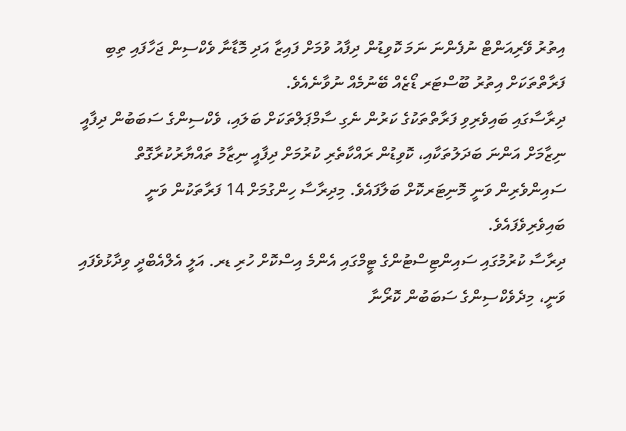އިތުރު ވޭރިއަންޓް ނުފެންނަ ނަމަ ކޮވިޑުން ދިފާއު ވުމަށް ފައިޒާ އަދި މޮޑާނާ ވެކްސިން ޖަހާފައި ތިބި ފަރާތްތަކަށް އިތުރު ބޫސްޓަރ ޑޯޒެއް ބޭނުމެއް ނުވާނެއެވެ.
ދިރާސާގައި ބައިވެރިވި ފަރާތްތަކުގެ ކަރުން ނެގި ސާމްޕަލްތަކަށް ބަލައި، ވެކްސިންގެ ސަބަބުން ދިފާއީ ނިޒާމަށް އަންނަ ބަދަލުތަކާއި، ކޮވިޑުން ރައްކާތެރި ކުރުމަށް ދިފާއީ ނިޒާމު ތައްޔާރުކުރާގޮތް ސައިންވެރިން ވަނީ މޮނިޓަރކޮށް ބަލާފައެވެ. މިދިރާސާ ހިންގުމަށް 14 ފަރާތަކުން ވަނީ ބައިވެރިވެފައެވެ.
ދިރާސާ ކުރުމުގައި ސައިންޓިސްޓުންގެ ޓީމްގައި އެންމެ އިސްކޮށް ހުރި ޑރ. އަލީ އެލްއެބްދީ ވިދާޅުވެފައި ވަނީ، މިދެވެކްސިންގެ ސަބަބުން ކޮރޯނާ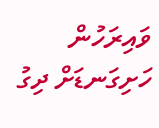ވައިރަހުން ހަށިގަނޑަށް ދިގު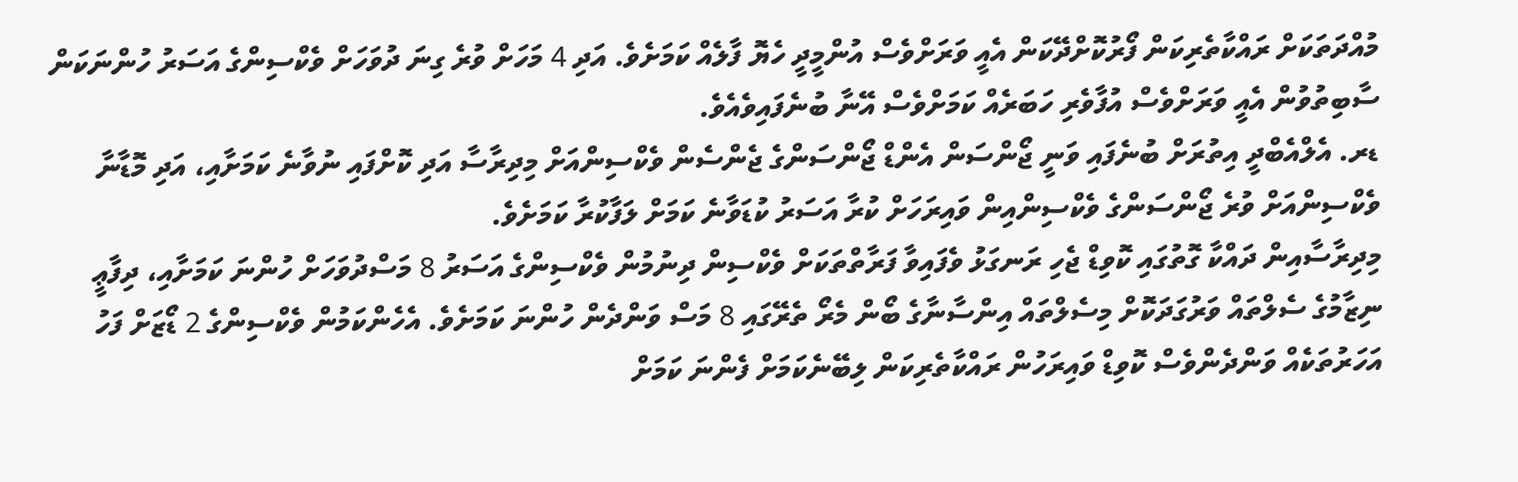މުއްދަތަކަށް ރައްކާތެރިކަން ފޯރުކޮށްދޭކަން އެއީ ވަރަށްވެސް އުންމީދީ ހެޔޮ ފާލެއް ކަމަށެވެ. އަދި 4 މަހަށް ވުރެ ގިނަ ދުވަހަށް ވެކްސިންގެ އަސަރު ހުންނަކަން ސާބިތުވުން އެއީ ވަރަށްވެސް އުފާވެރި ހަބަރެއް ކަމަށްވެސް އޭނާ ބުނެފައިވެއެވެ.
ޑރ. އެލްއެބްދީ އިތުރަށް ބުނެފައި ވަނީ ޖޯންސަން އެންޑް ޖޯންސަންގެ ޖެންސެން ވެކްސިންއަށް މިދިރާސާ އަދި ކޮށްފައި ނުވާނެ ކަމަށާއި، އަދި މޮޑާނާ ވެކްސިންއަށް ވުރެ ޖޯންސަންގެ ވެކްސިންއިން ވައިރަހަށް ކުރާ އަސަރު ކުޑަވާނެ ކަމަށް ލަފާކުރާ ކަމަށެވެ.
މިދިރާސާއިން ދައްކާ ގޮތުގައި ކޮވިޑް ޖެހި ރަނގަޅު ވެފައިވާ ފަރާތްތަކަށް ވެކްސިން ދިނުމުން ވެކްސިންގެ އަސަރު 8 މަސްދުވަހަށް ހުންނަ ކަމަށާއި، ދިފާޢީ ނިޒާމުގެ ސެލްތައް ވަރުގަދަކޮށް މިސެލްތައް އިންސާނާގެ ބޯން މެރޯ ތެރޭގައި 8 މަސް ވަންދެން ހުންނަ ކަމަށެވެ. އެހެންކަމުން ވެކްސިންގެ 2 ޑޯޒަށް ފަހު އަހަރުތަކެއް ވަންދެންވެސް ކޮވިޑް ވައިރަހުން ރައްކާތެރިކަން ލިބޭނެކަމަށް ފެންނަ ކަމަށް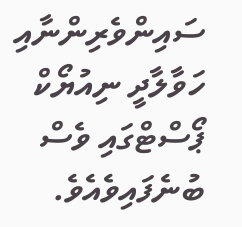ސައިންވެރިންނާއި ހަވާލާދީ ނިއުޔޯކް ޕޯސްޓްގައި ވެސް ބުނެފައިވެއެވެ.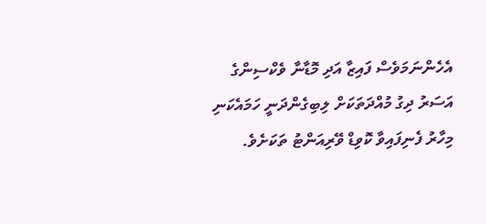އެހެންނަމަވެސް ފައިޒާ އަދި މޮޑާނާ ވެކްސިންގެ އަސަރު ދިގު މުއްދަތަކަށް ލިބިގެންދަނީ ހަމައެކަނި މިހާރު ފެނިފައިވާ ކޮވިޑް ވޭރިއަންޓު ތަކަށެވެ.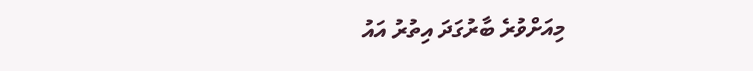މިއަށްވުރެ ބާރުގަދަ އިތުރު އައު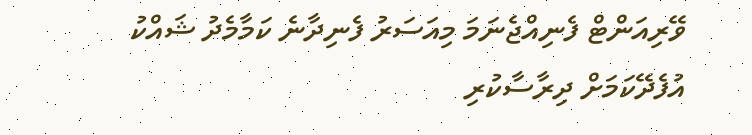ވޭރިއަންޓް ފެނިއްޖެނަމަ މިއަސަރު ފެނިދާނެ ކަމާމެދު ޝައްކު އުފެދޭކަމަށް ދިރާސާކުރި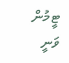ޓީމުން ވަނީ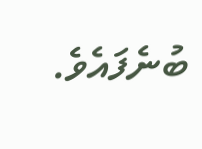ބުނެފައެވެ.